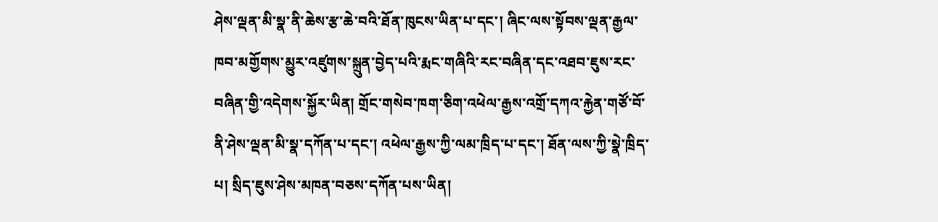ཤེས་ལྡན་མི་སྣ་ནི་ཆེས་རྩ་ཆེ་བའི་ཐོན་ཁུངས་ཡིན་པ་དང་། ཞིང་ལས་སྟོབས་ལྡན་རྒྱལ་ཁབ་མགྱོགས་མྱུར་འཛུགས་སྐྲུན་བྱེད་པའི་རྨང་གཞིའི་རང་བཞིན་དང་འཐབ་ཇུས་རང་བཞིན་གྱི་འདེགས་སྐྱོར་ཡིན། གྲོང་གསེབ་ཁག་ཅིག་འཕེལ་རྒྱས་འགྲོ་དཀའ་རྐྱེན་གཙོ་བོ་ནི་ཤེས་ལྡན་མི་སྣ་དཀོན་པ་དང་། འཕེལ་རྒྱས་ཀྱི་ལམ་ཁྲིད་པ་དང་། ཐོན་ལས་ཀྱི་སྣེ་ཁྲིད་པ། སྲིད་ཇུས་ཤེས་མཁན་བཅས་དཀོན་པས་ཡིན།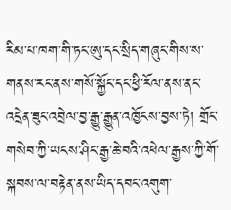རིམ་པ་ཁག་གི་ཏང་ཨུ་དང་སྲིད་གཞུང་གིས་ས་གནས་རང་ནས་གསོ་སྐྱོང་དང་ཕྱི་རོལ་ནས་ནང་འདྲེན་ཟུང་འབྲེལ་བྱ་རྒྱུ་རྒྱུན་འཁྱོངས་བྱས་ཏེ། གྲོང་གསེབ་ཀྱི་ཡངས་ཤིང་རྒྱ་ཆེ་བའི་འཕེལ་རྒྱས་ཀྱི་གོ་སྐབས་ལ་བརྟེན་ནས་ཡིད་དབང་འགུག་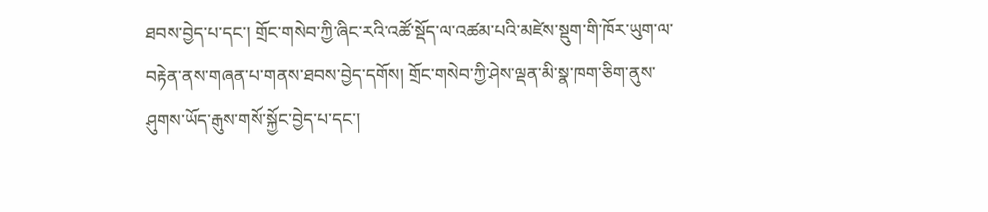ཐབས་བྱེད་པ་དང་། གྲོང་གསེབ་ཀྱི་ཞིང་རའི་འཚོ་སྡོད་ལ་འཚམ་པའི་མཛེས་སྡུག་གི་ཁོར་ཡུག་ལ་བརྟེན་ནས་གཞན་པ་གནས་ཐབས་བྱེད་དགོས། གྲོང་གསེབ་ཀྱི་ཤེས་ལྡན་མི་སྣ་ཁག་ཅིག་ནུས་ཤུགས་ཡོད་རྒུས་གསོ་སྐྱོང་བྱེད་པ་དང་།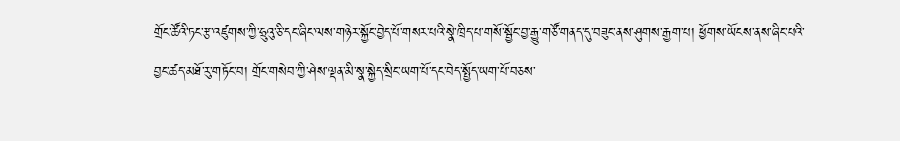གྲོང་ཚོའི་ཏང་རྩ་འཛུགས་ཀྱི་ཧྲུའུ་ཅི་དང་ཞིང་ལས་གཉེར་སྐྱོང་བྱེད་པོ་གསར་པའི་སྣེ་ཁྲིད་པ་གསོ་སྦྱོང་བྱ་རྒྱུ་གཙོ་གནད་དུ་བཟུང་ནས་ཤུགས་རྒྱག་པ། ཕྱོགས་ཡོངས་ནས་ཞིང་པའི་བྱང་ཚད་མཐོ་རུ་གཏོང་བ། གྲོང་གསེབ་ཀྱི་ཤེས་ལྡན་མི་སྣ་སྐྱེད་སྲིང་ཡག་པོ་དང་བེད་སྤྱོད་ཡག་པོ་བཅས་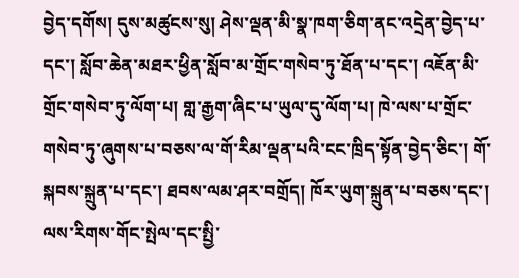བྱེད་དགོས། དུས་མཚུངས་སུ། ཤེས་ལྡན་མི་སྣ་ཁག་ཅིག་ནང་འདྲེན་བྱེད་པ་དང་། སློབ་ཆེན་མཐར་ཕྱིན་སློབ་མ་གྲོང་གསེབ་ཏུ་ཐོན་པ་དང་། འཇོན་མི་གྲོང་གསེབ་ཏུ་ལོག་པ། གླ་རྒྱག་ཞིང་པ་ཡུལ་དུ་ལོག་པ། ཁེ་ལས་པ་གྲོང་གསེབ་ཏུ་ཞུགས་པ་བཅས་ལ་གོ་རིམ་ལྡན་པའི་ངང་ཁྲིད་སྟོན་བྱེད་ཅིང་། གོ་སྐབས་སྐྲུན་པ་དང་། ཐབས་ལམ་ཤར་བགྲོད། ཁོར་ཡུག་སྐྲུན་པ་བཅས་དང་། ལས་རིགས་གོང་སྤེལ་དང་སྤྱི་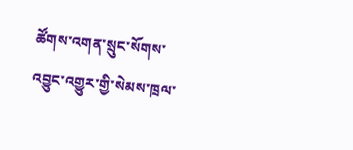ཚོགས་འགན་སྲུང་སོགས་འབྱུང་འགྱུར་གྱི་སེམས་ཁྲལ་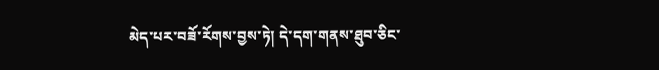མེད་པར་བཟོ་རོགས་བྱས་ཏེ། དེ་དག་གནས་ཐུབ་ཅིང་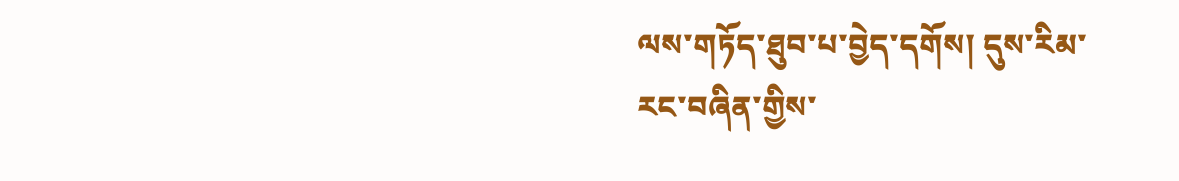ལས་གཏོད་ཐུབ་པ་བྱེད་དགོས། དུས་རིམ་རང་བཞིན་གྱིས་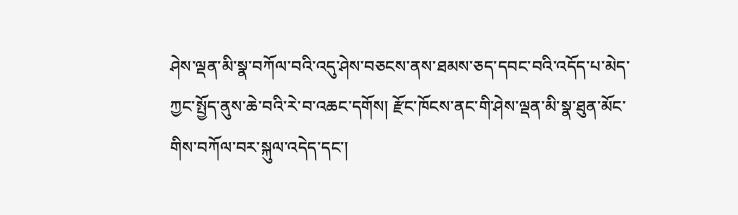ཤེས་ལྡན་མི་སྣ་བཀོལ་བའི་འདུ་ཤེས་བཅངས་ནས་ཐམས་ཅད་དབང་བའི་འདོད་པ་མེད་ཀྱང་སྤྱོད་ནུས་ཆེ་བའི་རེ་བ་འཆང་དགོས། རྫོང་ཁོངས་ནང་གི་ཤེས་ལྡན་མི་སྣ་ཐུན་མོང་གིས་བཀོལ་བར་སྐུལ་འདེད་དང་།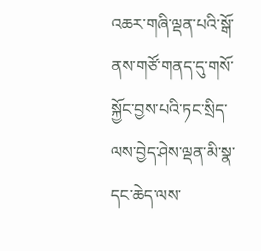འཆར་གཞི་ལྡན་པའི་སྒོ་ནས་གཙོ་གནད་དུ་གསོ་སྐྱོང་བྱས་པའི་ཏང་སྲིད་ལས་བྱེད་ཤེས་ལྡན་མི་སྣ་དང་ཆེད་ལས་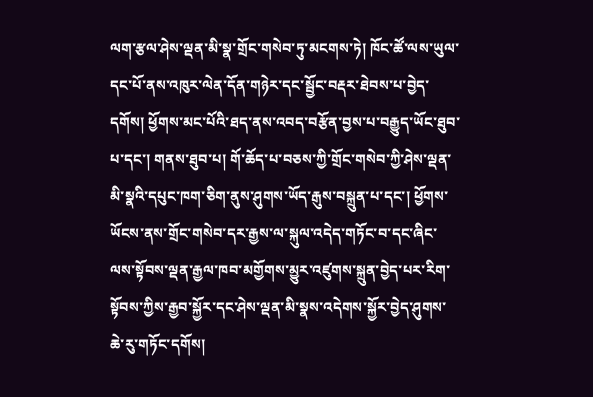ལག་རྩལ་ཤེས་ལྡན་མི་སྣ་གྲོང་གསེབ་ཏུ་མངགས་ཏེ། ཁོང་ཚོ་ལས་ཡུལ་དང་པོ་ནས་འཁུར་ལེན་དོན་གཉེར་དང་སྦྱོང་བརྡར་ཐེབས་པ་བྱེད་དགོས། ཕྱོགས་མང་པོའི་ཐད་ནས་འབད་བརྩོན་བྱས་པ་བརྒྱུད་ཡོང་ཐུབ་པ་དང་། གནས་ཐུབ་པ། གོ་ཆོད་པ་བཅས་ཀྱི་གྲོང་གསེབ་ཀྱི་ཤེས་ལྡན་མི་སྣའི་དཔུང་ཁག་ཅིག་ནུས་ཤུགས་ཡོད་རྒུས་བསྐྲུན་པ་དང་། ཕྱོགས་ཡོངས་ནས་གྲོང་གསེབ་དར་རྒྱས་ལ་སྐུལ་འདེད་གཏོང་བ་དང་ཞིང་ལས་སྟོབས་ལྡན་རྒྱལ་ཁབ་མགྱོགས་མྱུར་འཛུགས་སྐྲུན་བྱེད་པར་རིག་སྟོབས་ཀྱིས་རྒྱབ་སྐྱོར་དང་ཤེས་ལྡན་མི་སྣས་འདེགས་སྐྱོར་བྱེད་ཤུགས་ཆེ་རུ་གཏོང་དགོས།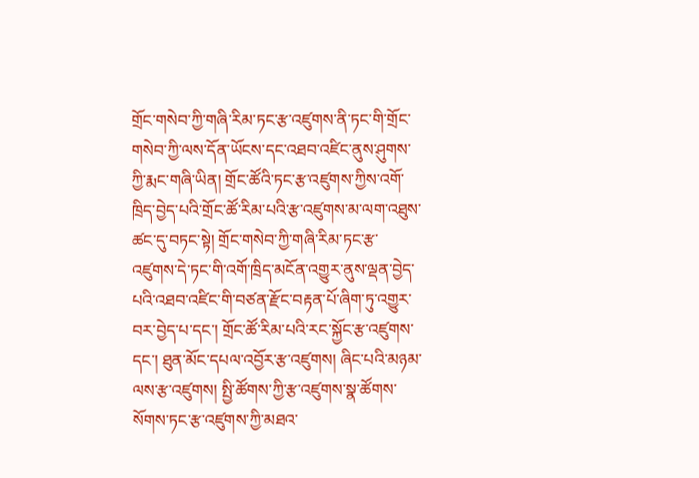གྲོང་གསེབ་ཀྱི་གཞི་རིམ་ཏང་རྩ་འཛུགས་ནི་ཏང་གི་གྲོང་གསེབ་ཀྱི་ལས་དོན་ཡོངས་དང་འཐབ་འཛིང་ནུས་ཤུགས་ཀྱི་རྨང་གཞི་ཡིན། གྲོང་ཚོའི་ཏང་རྩ་འཛུགས་ཀྱིས་འགོ་ཁྲིད་བྱེད་པའི་གྲོང་ཚོ་རིམ་པའི་རྩ་འཛུགས་མ་ལག་འཐུས་ཚང་དུ་བཏང་སྟེ། གྲོང་གསེབ་ཀྱི་གཞི་རིམ་ཏང་རྩ་འཛུགས་དེ་ཏང་གི་འགོ་ཁྲིད་མངོན་འགྱུར་ནུས་ལྡན་བྱེད་པའི་འཐབ་འཛིང་གི་བཙན་རྫོང་བརྟན་པོ་ཞིག་ཏུ་འགྱུར་བར་བྱེད་པ་དང་། གྲོང་ཚོ་རིམ་པའི་རང་སྐྱོང་རྩ་འཛུགས་དང་། ཐུན་མོང་དཔལ་འབྱོར་རྩ་འཛུགས། ཞིང་པའི་མཉམ་ལས་རྩ་འཛུགས། སྤྱི་ཚོགས་ཀྱི་རྩ་འཛུགས་སྣ་ཚོགས་སོགས་ཏང་རྩ་འཛུགས་ཀྱི་མཐའ་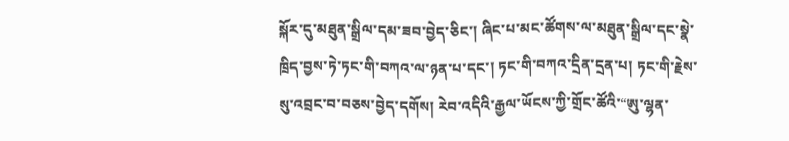སྐོར་དུ་མཐུན་སྒྲིལ་དམ་ཟབ་བྱེད་ཅིང་། ཞིང་པ་མང་ཚོགས་ལ་མཐུན་སྒྲིལ་དང་སྣེ་ཁྲིད་བྱས་ཏེ་ཏང་གི་བཀའ་ལ་ཉན་པ་དང་། ཏང་གི་བཀའ་དྲིན་དྲན་པ། ཏང་གི་རྗེས་སུ་འབྲང་བ་བཅས་བྱེད་དགོས། རེབ་འདིའི་རྒྱལ་ཡོངས་ཀྱི་གྲོང་ཚོའི་“ཨུ་ལྷན་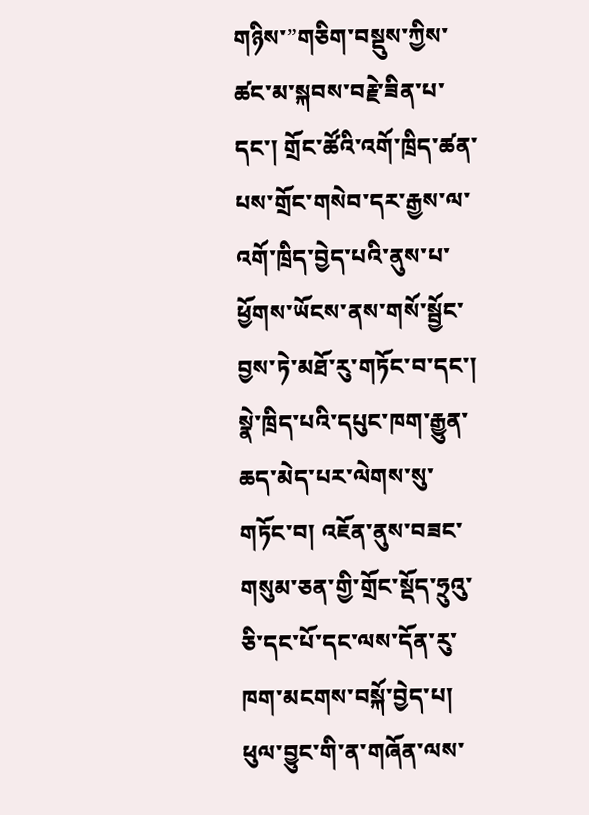གཉིས་”གཅིག་བསྡུས་ཀྱིས་ཚང་མ་སྐབས་བརྗེ་ཟིན་པ་དང་། གྲོང་ཚོའི་འགོ་ཁྲིད་ཚན་པས་གྲོང་གསེབ་དར་རྒྱས་ལ་འགོ་ཁྲིད་བྱེད་པའི་ནུས་པ་ཕྱོགས་ཡོངས་ནས་གསོ་སྦྱོང་བྱས་ཏེ་མཐོ་རུ་གཏོང་བ་དང་། སྣེ་ཁྲིད་པའི་དཔུང་ཁག་རྒྱུན་ཆད་མེད་པར་ལེགས་སུ་གཏོང་བ། འཇོན་ནུས་བཟང་གསུམ་ཅན་གྱི་གྲོང་སྡོད་ཧྲུའུ་ཅི་དང་པོ་དང་ལས་དོན་རུ་ཁག་མངགས་བསྐོ་བྱེད་པ། ཕུལ་བྱུང་གི་ན་གཞོན་ལས་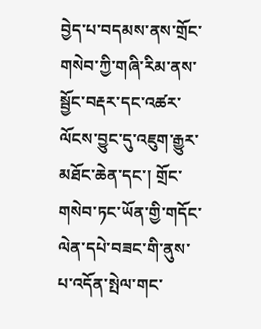བྱེད་པ་བདམས་ནས་གྲོང་གསེབ་ཀྱི་གཞི་རིམ་ནས་སྦྱོང་བརྡར་དང་འཚར་ལོངས་བྱུང་དུ་འཇུག་རྒྱུར་མཐོང་ཆེན་དང་། གྲོང་གསེབ་ཏང་ཡོན་གྱི་གདོང་ལེན་དཔེ་བཟང་གི་ནུས་པ་འདོན་སྤེལ་གང་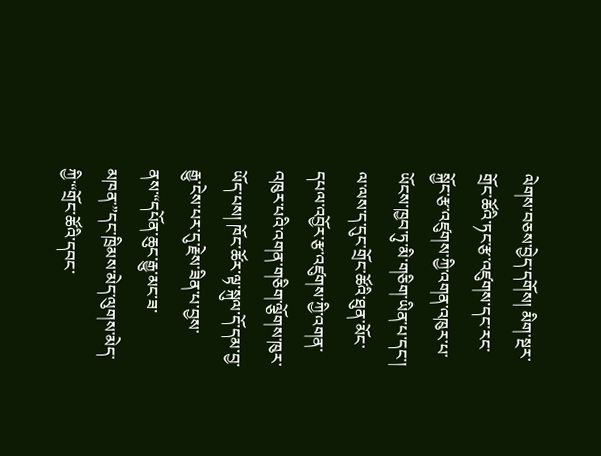ལེགས་བཅས་བྱེད་དགོས། མིག་སྔར་གྲོང་ཚོའི་ཏང་རྩ་འཛུགས་དང་རང་སྐྱོང་རྩ་འཛུགས་ཀྱི་འགན་འཁུར་པ་ཡོངས་ཁྱབ་ཏུ་མི་གཅིག་ཡིན་པ་དང་། ལ་ལས་ད་དུང་གྲོང་ཚོའི་ཐུན་མོང་དཔལ་འབྱོར་རྩ་འཛུགས་ཀྱི་འགན་འཁུར་པའི་འགན་གཅིག་ལྕོགས་ཁུར་ཡོད་པས། ཁོང་ཚོར་ལྟ་སྐུལ་དོ་དམ་བྱ་རྒྱུ་ངེས་པར་དུ་རྗེས་ཟིན་པ་བྱས་ནས་“དཔོན་ཆུང་རྒྱུ་མང་ཟ་མཁན་”དང་ཁྲིམས་མེད་ལུགས་མེད་ཀྱི་“གྲོང་ཚོའི་དབང་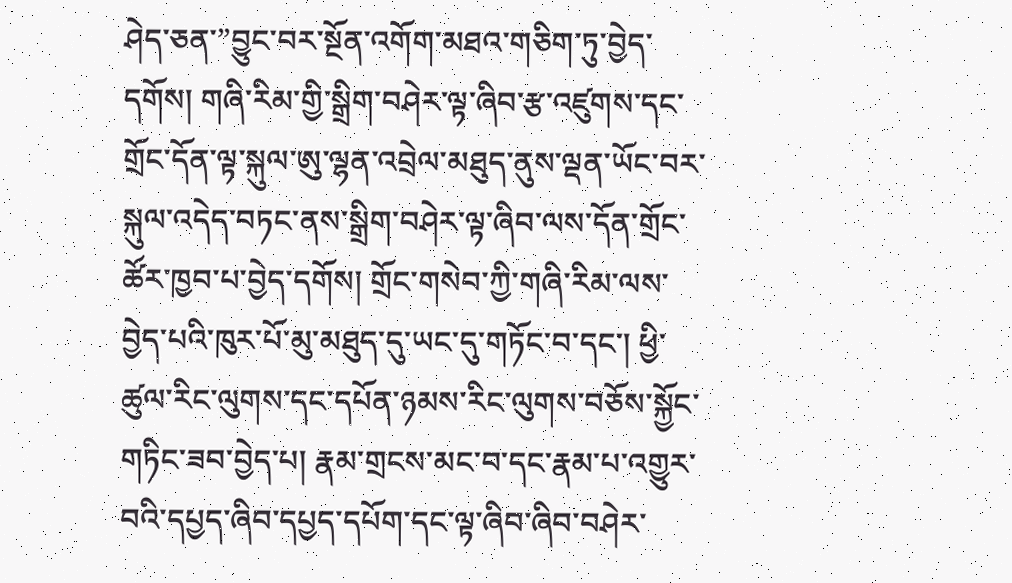ཤེད་ཅན་”བྱུང་བར་སྔོན་འགོག་མཐའ་གཅིག་ཏུ་བྱེད་དགོས། གཞི་རིམ་གྱི་སྒྲིག་བཤེར་ལྟ་ཞིབ་རྩ་འཛུགས་དང་གྲོང་དོན་ལྟ་སྐུལ་ཨུ་ལྷན་འབྲེལ་མཐུད་ནུས་ལྡན་ཡོང་བར་སྐུལ་འདེད་བཏང་ནས་སྒྲིག་བཤེར་ལྟ་ཞིབ་ལས་དོན་གྲོང་ཚོར་ཁྱབ་པ་བྱེད་དགོས། གྲོང་གསེབ་ཀྱི་གཞི་རིམ་ལས་བྱེད་པའི་ཁུར་པོ་མུ་མཐུད་དུ་ཡང་དུ་གཏོང་བ་དང་། ཕྱི་ཚུལ་རིང་ལུགས་དང་དཔོན་ཉམས་རིང་ལུགས་བཅོས་སྐྱོང་གཏིང་ཟབ་བྱེད་པ། རྣམ་གྲངས་མང་བ་དང་རྣམ་པ་འགྱུར་བའི་དཔྱད་ཞིབ་དཔྱད་དཔོག་དང་ལྟ་ཞིབ་ཞིབ་བཤེར་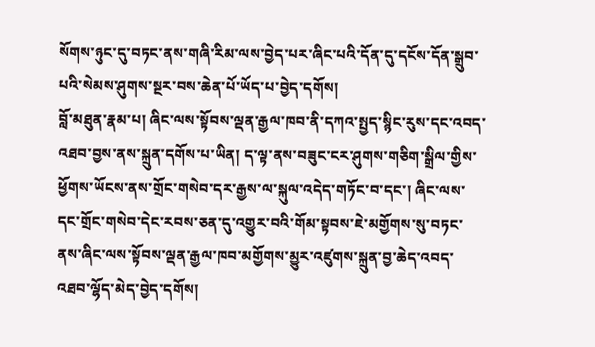སོགས་ཉུང་དུ་བཏང་ནས་གཞི་རིམ་ལས་བྱེད་པར་ཞིང་པའི་དོན་དུ་དངོས་དོན་སྒྲུབ་པའི་སེམས་ཤུགས་སྔར་བས་ཆེན་པོ་ཡོད་པ་བྱེད་དགོས།
བློ་མཐུན་རྣམ་པ། ཞིང་ལས་སྟོབས་ལྡན་རྒྱལ་ཁབ་ནི་དཀའ་སྤྱད་སྙིང་རུས་དང་འབད་འཐབ་བྱས་ནས་སྐྲུན་དགོས་པ་ཡིན། ད་ལྟ་ནས་བཟུང་ངར་ཤུགས་གཅིག་སྒྲིལ་གྱིས་ཕྱོགས་ཡོངས་ནས་གྲོང་གསེབ་དར་རྒྱས་ལ་སྐུལ་འདེད་གཏོང་བ་དང་། ཞིང་ལས་དང་གྲོང་གསེབ་དེང་རབས་ཅན་དུ་འགྱུར་བའི་གོམ་སྟབས་ཇེ་མགྱོགས་སུ་བཏང་ནས་ཞིང་ལས་སྟོབས་ལྡན་རྒྱལ་ཁབ་མགྱོགས་མྱུར་འཛུགས་སྐྲུན་བྱ་ཆེད་འབད་འཐབ་ལྷོད་མེད་བྱེད་དགོས།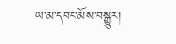ཡ་མ་དབང་མོས་བསྒྱུར།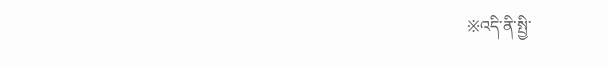※འདི་ནི་སྤྱི་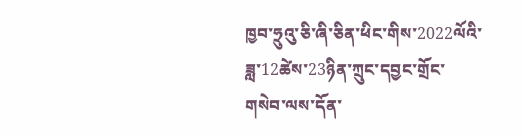ཁྱབ་ཧྲུའུ་ཅི་ཞི་ཅིན་ཕིང་གིས་2022ལོའི་ཟླ་12ཚེས་23ཉིན་ཀྲུང་དབྱང་གྲོང་གསེབ་ལས་དོན་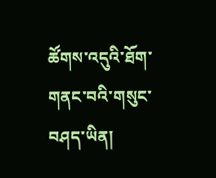ཚོགས་འདུའི་ཐོག་གནང་བའི་གསུང་བཤད་ཡིན།